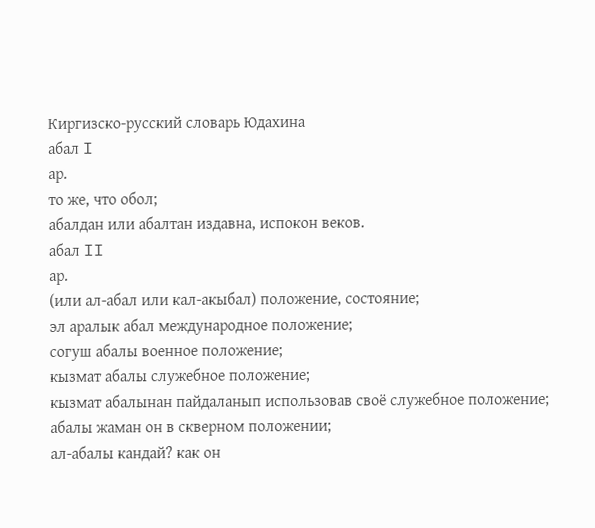Киргизско-русский словарь Юдахина
абал I
ар.
то же, что обол;
абалдан или абалтан издавна, испокон веков.
абал II
ар.
(или ал-абал или кал-акыбал) положение, состояние;
эл аралык абал международное положение;
согуш абалы военное положение;
кызмат абалы служебное положение;
кызмат абалынан пайдаланып использовав своё служебное положение;
абалы жаман он в скверном положении;
ал-абалы кандай? как он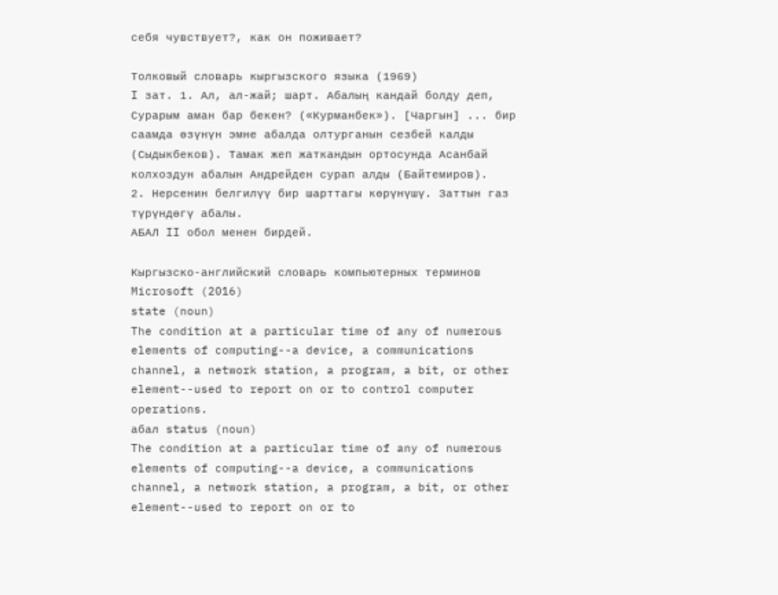себя чувствует?, как он поживает?

Толковый словарь кыргызского языка (1969)
I зат. 1. Ал, ал-жай; шарт. Абалың кандай болду деп, Сурарым аман бар бекен? («Курманбек»). [Чаргын] ... бир саамда өзүнүн эмне абалда олтурганын сезбей калды (Сыдыкбеков). Тамак жеп жаткандын ортосунда Асанбай колхоздун абалын Андрейден сурап алды (Байтемиров).
2. Нерсенин белгилүү бир шарттагы көрүнүшү. Заттын газ түрүндөгү абалы.
АБАЛ II обол менен бирдей.

Кыргызско-английский словарь компьютерных терминов Microsoft (2016)
state (noun)
The condition at a particular time of any of numerous elements of computing--a device, a communications channel, a network station, a program, a bit, or other element--used to report on or to control computer operations.
абал status (noun)
The condition at a particular time of any of numerous elements of computing--a device, a communications channel, a network station, a program, a bit, or other element--used to report on or to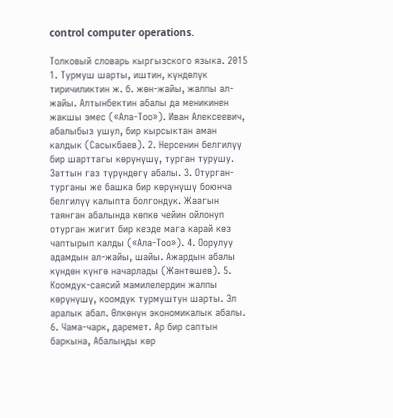control computer operations.

Толковый словарь кыргызского языка. 2015
1. Турмуш шарты, иштин, күндөлүк тиричиликтин ж. б. жөн-жайы, жалпы ал-жайы. Алтынбектин абалы да меникинен жакшы эмес («Ала-Тоо»). Иван Алексеевич, абалыбыз ушул, бир кырсыктан аман калдык (Сасыкбаев). 2. Нерсенин белгилүү бир шарттагы көрүнүшү, турган турушу. Заттын газ түрүндөгү абалы. 3. Отурган-турганы же башка бир көрүнүшү боюнча белгилүү калыпта болгондук. Жаагын таянган абалында көпкө чейин ойлонуп отурган жигит бир кезде мага карай көз чаптырып калды («Ала-Тоо»). 4. Оорулуу адамдын ал-жайы, шайы. Ажардын абалы күндөн күнгө начарлады (Жантөшев). 5. Коомдук-саясий мамилелердин жалпы көрүнүшү, коомдук турмуштун шарты. Эл аралык абал. Өлкөнүн экономикалык абалы. 6. Чама-чарк, даремет. Ар бир саптын баркына, Абалыңды көр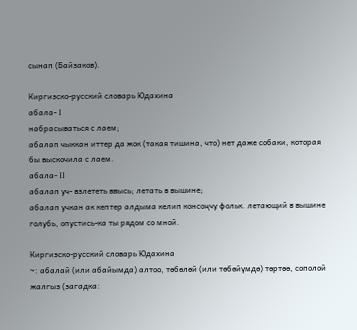сынап (Байзаков).

Киргизско-русский словарь Юдахина
абала- I
набрасываться с лаем;
абалап чыккан иттер да жок (такая тишина, что) нет даже собаки, которая бы выскочила с лаем.
абала- II
абалап уч- взлететь ввысь; летать в вышине;
абалап учкан ак кептер алдыма келип консоңчу фольк. летающий в вышине голубь, опустись-ка ты рядом со мной.

Киргизско-русский словарь Юдахина
~: абалай (или абайымда) алтоо, төбөлөй (или төбөйүмдө) төртөө, сополой жалгыз (загадка: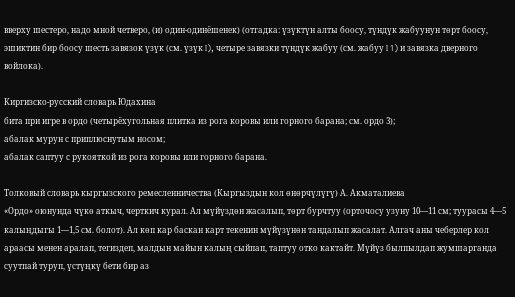вверху шестеро, надо мной четверо, (и) один-одинёшенек) (отгадка: үзүктүн алты боосу, түндүк жабуунун төрт боосу, эшиктин бир боосу шесть завязок үзүк (см. үзүк I), четыре завязки түндүк жабуу (см. жабуу I 1) и завязка дверного войлока).

Киргизско-русский словарь Юдахина
бита при игре в ордо (четырёхугольная плитка из рога коровы или горного барана; см. ордо 3);
абалак мурун с приплюснутым носом;
абалак саптуу с рукояткой из рога коровы или горного барана.

Толковый словарь кыргызского ремесленничества (Кыргыздын кол өнөрчүлүгү) А. Акматалиева
«Ордо» оюнунда чүкө аткыч, черткич курал. Ал мүйүздөн жасалып, төрт бурчтуу (орточосу узуну 10—11 см; туурасы 4—5 калыңдыгы 1—1,5 см. болот). Ал көп кар баскан карт текенин мүйүзүнөн тандалып жасалат. Алгач аны чеберлер кол араасы менен аралап, тегиздеп, малдын майын калың сыйпап, таптуу отко кактайт. Мүйүз былпылдап жумшарганда суутпай туруп, үстүңкү бети бир аз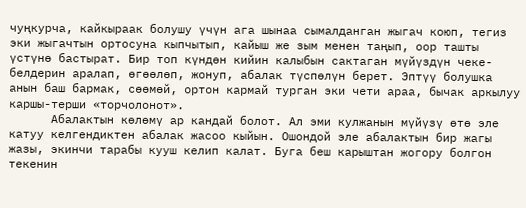чуңкурча, кайкыраак болушу үчүн ага шынаа сымалданган жыгач коюп, тегиз эки жыгачтын ортосуна кыпчытып, кайыш же зым менен таңып, оор ташты үстүнө бастырат. Бир топ күндөн кийин калыбын сактаган мүйүздүн чеке-белдерин аралап, өгөөлөп, жонуп, абалак түспөлүн берет. Эптүү болушка анын баш бармак, сөөмөй, ортон кармай турган эки чети араа, бычак аркылуу каршы-терши «торчолонот».
      Абалактын көлөмү ар кандай болот. Ал эми кулжанын мүйүзү өтө эле катуу келгендиктен абалак жасоо кыйын. Ошондой эле абалактын бир жагы жазы, экинчи тарабы кууш келип калат. Буга беш карыштан жогору болгон текенин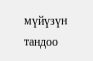мүйүзүн тандоо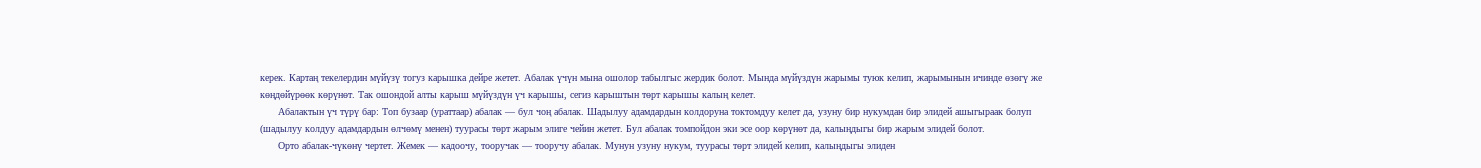керек. Картаң текелердин мүйүзү тогуз карышка дейре жетет. Абалак үчүн мына ошолор табылгыс жердик болот. Мында мүйүздүн жарымы туюк келип, жарымынын ичинде өзөгү же көңдөйүрөөк көрүнөт. Так ошондой алты карыш мүйүздүн үч карышы, сегиз карыштын төрт карышы калың келет.
      Абалактын үч түрү бар: Топ бузаар (ураттаар) абалак — бул чоң абалак. Шадылуу адамдардын колдоруна токтомдуу келет да, узуну бир нукумдан бир элидей ашыгыраак болуп (шадылуу колдуу адамдардын өлчөмү менен) туурасы төрт жарым элиге чейин жетет. Бул абалак томпойдон эки эсе оор көрүнөт да, калыңдыгы бир жарым элидей болот.
      Орто абалак-чүкөнү чертет. Жемек — кадоочу, тооручак — тооручу абалак. Мунун узуну нукум, туурасы төрт элидей келип, калыңдыгы элиден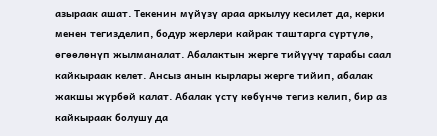азыраак ашат. Текенин мүйүзү араа аркылуу кесилет да, керки менен тегизделип, бодур жерлери кайрак таштарга сүртүлө, өгөөлөнүп жылманалат. Абалактын жерге тийүүчү тарабы саал кайкыраак келет. Ансыз анын кырлары жерге тийип, абалак жакшы жүрбөй калат. Абалак үстү көбүнчө тегиз келип, бир аз кайкыраак болушу да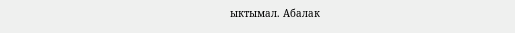ыктымал. Абалак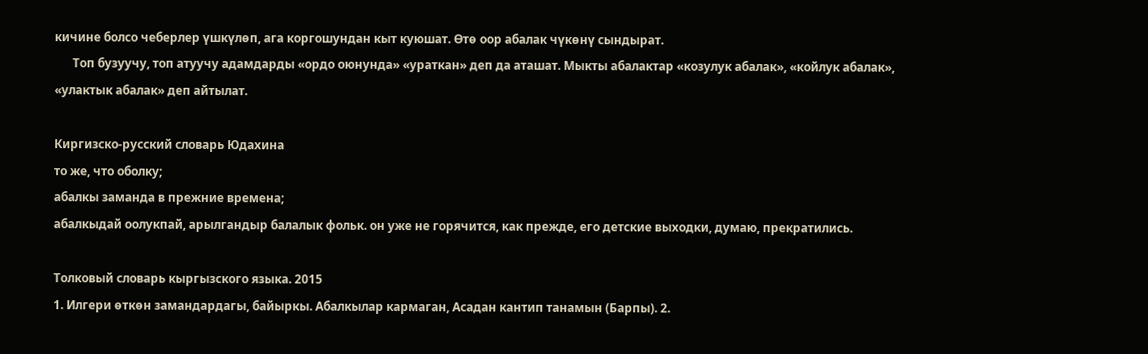кичине болсо чеберлер үшкүлөп, ага коргошундан кыт куюшат. Өтө оор абалак чүкөнү сындырат.
      Топ бузуучу, топ атуучу адамдарды «ордо оюнунда» «ураткан» деп да аташат. Мыкты абалактар «козулук абалак», «койлук абалак», «улактык абалак» деп айтылат.

Киргизско-русский словарь Юдахина
то же, что оболку;
абалкы заманда в прежние времена;
абалкыдай оолукпай, арылгандыр балалык фольк. он уже не горячится, как прежде, его детские выходки, думаю, прекратились.

Толковый словарь кыргызского языка. 2015
1. Илгери өткөн замандардагы, байыркы. Абалкылар кармаган, Асадан кантип танамын (Барпы). 2.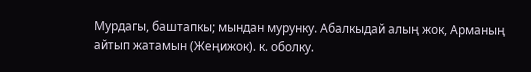Мурдагы, баштапкы; мындан мурунку. Абалкыдай алың жок, Арманың айтып жатамын (Жеңижок). к. оболку.